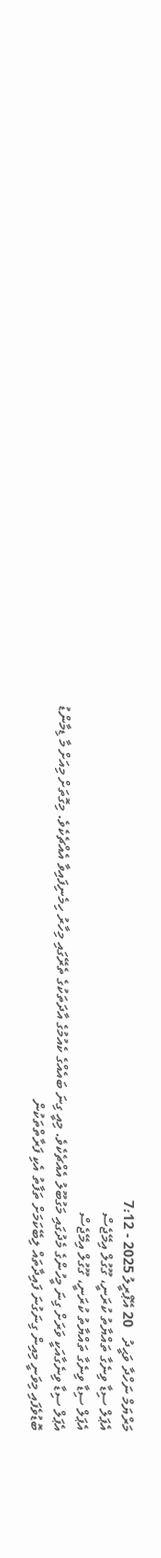މަރްޔަމް ނަހްދާ ވަޙީދު   20 އޭޕްރީލު 2025 - 7:12
އެޕަލް ސިޑާ ވިނެގާ ތައްޔާތު ކުރަނީ، ގޫގުލް އިމޭޖެސް
އެޕަލް ސިޑާ ވިނެގާ ތައްޔާތު ކުރަނީ، ގޫގުލް އިމޭޖެސް
އެޕަލް ސިޑާ ވިނެގާއަކީ ވަރަށް ގިނަ މީހުންގެ މެދުގައި މަގުބޫލު އެއްޗެކެވެ. މިއީ ގިނަ ބައެއްގެ ކެއުމުގެ އާދަތަކުގެ ތެރޭގައި މިހާރު ހިމެނިފައިވާ އެއްޗެކެވެ. މިގޮތަށް މިއަށް މާ ޑިމާންޑު ބޮޑުވެފައި މިވަނީ މިއިން ގިނަގުނަ ފައިދާތައް ލިބޭކަމަށް ތަފާތު އެކި ފަރާތްތަކުން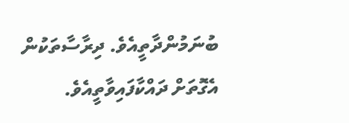ބުނަމުންދާތީއެވެ. ދިރާސާތަކުން އެގޮތަށް ދައްކާފައިވާތީއެވެ.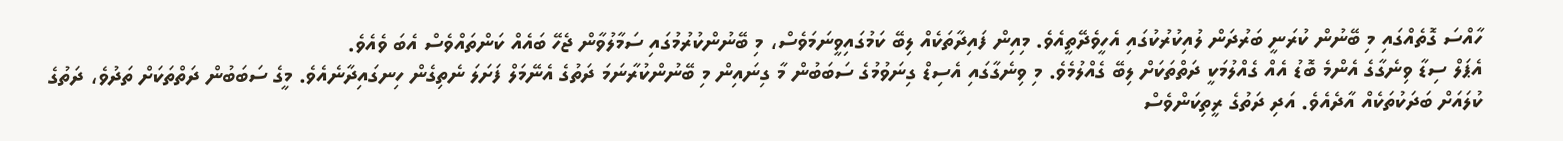ހާއްސަ ގޮތެއްގައި މި ބޭނުން ކުރަނީ ބަރުދަން ލުއިކުރުކުގައި އެހީވެދޭތީއެވެ. މިއިން ފައިދާތަކެއް ލިބޭ ކަމުގައިވީނަމަވެސް، މި ބޭނުންކުރުމުގައި ސަމާލުވާން ޖެހޭ ބައެއް ކަންތައްވެސް އެބަ ވެއެވެ.
އެޕަލް ސިޑާ ވިނެގާގެ އެންމެ ބޮޑު އެއް ގެއްލުމަކީ ދަތްތަކަށް ލިބޭ ގެއްލުމެވެ. މި ވިނެގާގައި އެސިޑް ގިނަވުމުގެ ސަބަބުން މާ ގިނައިން މި ބޭނުންކުރާނަމަ ދަތުގެ އެނޭމަލް ފަށަލަ ނެތިގެން ހިނގައިދާނެއެވެ. މީގެ ސަބަބުން ދަތްތަކަށް ތަދުވެ، ދަތުގެ ކުލައަށް ބަދަކުތަކެއް އާދެއެވެ. އަދި ދަތުގެ ރީތިކަންވެސް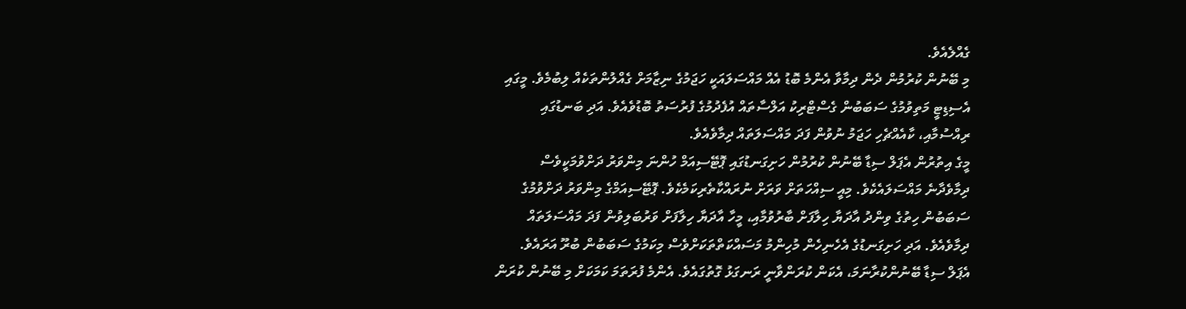ގެއްލެއެވެ.
މި ބޭނުން ކުރުމުން ދެން ދިމާވާ އެންމެ ބޮޑު އެއް މައްސަލައަކީ ހަޖަމުގެ ނިޒާމަށް ގެއްލުންތަކެއް ލިބުމެވެ. މީގައި އެސިޑިޓީ މަތިވުމުގެ ސަބަބުން ގެސްޓްރިކު އަލްސާތައް އުފެދުމުގެ ފުރުސަތު ބޮޑުވެއެވެ. އަދި ބަނޑުގައި ރިއްސުމާއި، ކާއެއްޗެހި ހަޖަމު ނުވުން ފަދަ މައްސަލަތައް ދިމާވެއެވެ.
މީގެ އިތުރުން އެޕަލް ސިޑާ ބޭނުން ކުރުމުން ހަށިގަނޑުގައި ޕޮޓޭސިއަމް ހުންނަ މިންވަރު ދަށްވުމަކީވެސް ދިމާވެދާނެ މައްސަލައެކެވެ. މިއީ ސިއްހަތަށް ވަރަށް ނުރައްކާތެރިކަމެކެވެ. ޕޮޓޭސިއަމްގެ މިންވަރު ދަށްވުމުގެ ސަބަބުން ހިތުގެ ވިންދު އާދަޔާ ހިލާފަށް ބާރުވުމާއި، މީހާ އާދަޔާ ހިލާފަށް ވަރުބަލިވުން ފަދަ މައްސަލަތައް ދިމާވެއެވެ. އަދި ހަށިގަނޑުގެ އެހެނިހެން މުހިންމު މަސައްކަތްތަކަށްވެސް މިކަމުގެ ސަބަބުން ބުރޫ އަރައެވެ.
އެޕަލް ސިޑާ ބޭނުންކުރާނަމަ، އެކަން ކުރަންވާނީ ރަނގަޅު ގޮތުގައެވެ. އެންމެ ފުރަތަމަ ކަމަކަށް މި ބޭނުން ކުރަން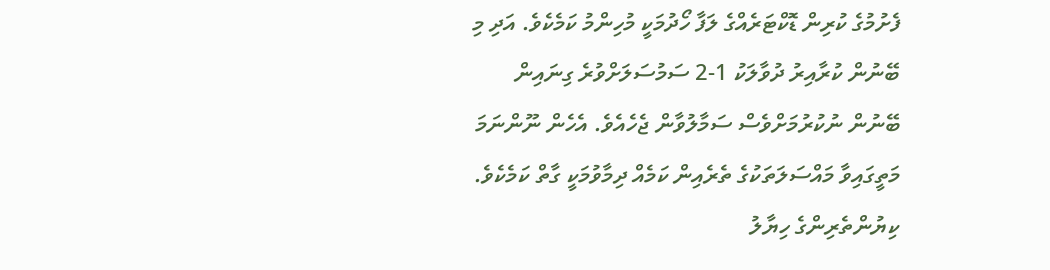ފެށުމުގެ ކުރިން ޑޮކްޓަރެއްގެ ލަފާ ހޯދުމަކީ މުހިންމު ކަމެކެވެ. އަދި މި ބޭނުން ކުރާއިރު ދުވާލަކު 1-2 ސަމުސަލަށްވުރެ ގިނައިން ބޭނުން ނުކުރުމަށްވެސް ސަމާލުވާން ޖެހެއެވެ. އެހެން ނޫންނަމަ މަތީގައިވާ މައްސަލަތަކުގެ ތެރެއިން ކަމެއް ދިމާވުމަކީ ގާތް ކަމެކެވެ.
ކިޔުންތެރިންގެ ހިޔާލު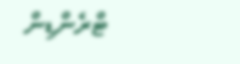ޓްރެންޑިން